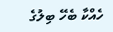ހެއްކާ ބެހޭ ބިލުގެ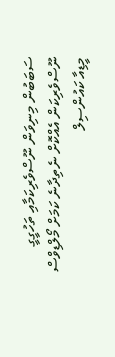ސަބަބުން މިނިވަން ނޫސްވެރިކަމާއި ތަހުގީގީ ނޫސްވެރިކަން އެއްކޮށް ނެތިދާނެ ކަމަށް މޯލްޑިވްސް މީޑިއާ ކައުންސިލް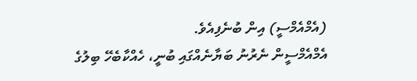(އެމްއެމްސީ) އިން ބުނެފިއެވެ.
އެމްއެމްސީން ނެރުނު ބަޔާނެއްގައި ބުނީ، ހެއްކާބެހޭ ބިލުގެ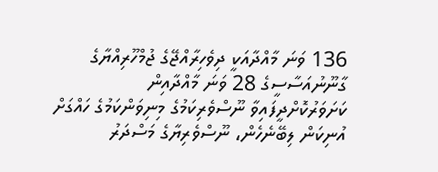136 ވަނަ މާއްދާއަކީ ދިވެހިރާއްޖޭގެ ޖުމްހޫރިއްޔާގެ ގާނޫނުއަސާސީގެ 28 ވަނަ މާއްދާއިން ކަށަވަރުކޮށްދީފައިވާ ނޫސްވެރިކަމުގެ މިނިވަންކަމުގެ ހައްގަށް އުނިކަން ލިބޭނެހެން، ނޫސްވެރިޔާގެ މަސްދަރު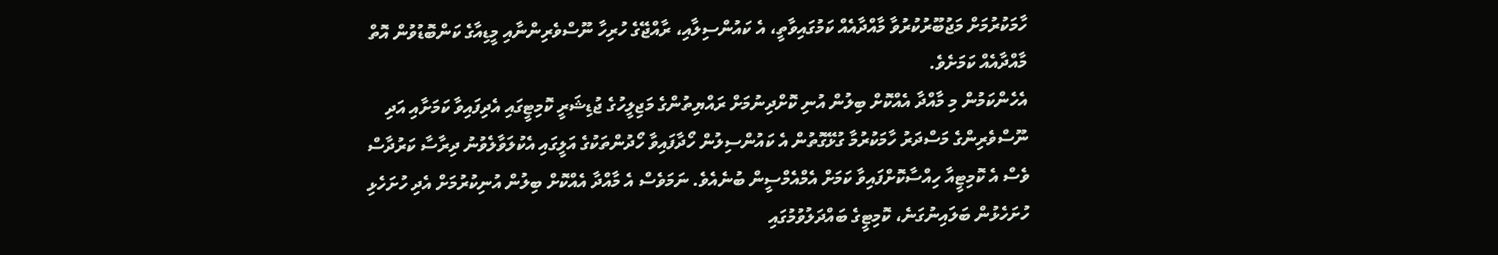ހާމަކުރުމަށް މަޖުބޫރުކުރުވާ މާއްދާއެއް ކަމުގައިވާތީ، އެ ކައުންސިލާއި، ރާއްޖޭގެ ހުރިހާ ނޫސްވެރިންނާއި މީޑިއާގެ ކަންބޮޑުވުން އޮތް މާއްދާއެއް ކަމަށެވެ.
އެހެންކަމުން މި މާއްދާ އެއްކޮށް ބިލުން އުނި ކޮށްދިނުމަށް ރައްޔިތުންގެ މަޖިލީހުގެ ޖުޑިޝަރީ ކޮމިޓީގައި އެދިފައިވާ ކަމަށާއި އަދި ނޫސްވެރިންގެ މަސްދަރު ހާމަކުރުމާ ގުޅޭގޮތުން އެ ކައުންސިލުން ހޯދާފައިވާ ހޯދުންތަކުގެ އަލީގައި އެކުލަވާލެވުނު ދިރާސާ ކަރުދާސް ވެސް އެ ކޮމިޓީއާ ހިއްސާކޮށްފައިވާ ކަމަށް އެމްއެމްސީން ބުނެއެވެ. ނަމަވެސް އެ މާއްދާ އެއްކޮށް ބިލުން އުނިކުރުމަށް އެދި ހުށަހެޅި ހުށަހެޅުން ބަލައިނުގަނެ، ކޮމިޓީގެ ބައްދަލުވުމުގައި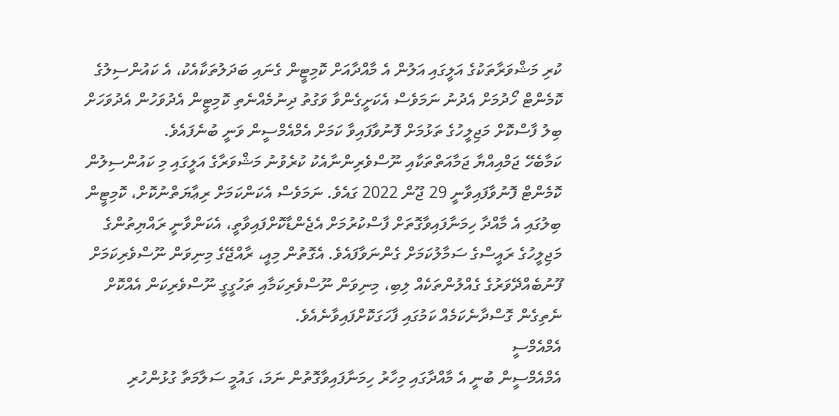ކުރި މަޝްވަރާތަކުގެ އަލީގައި އަލުން އެ މާއްދާއަށް ކޮމިޓީން ގެނައި ބަދަލުތަކާއެކު، އެ ކައުންސިލުގެ ކޮމެންޓް ހޯދުމަށް އެދުނު ނަމަވެސް އެކަށީގެންވާ ވަގުތު ދިނުމެއްނެތި ކޮމިޓީން އެދުވަހުން އެދުވަހަށް ބިލު ފާސްކޮށް މަޖިލީހުގެ ތަޅުމަށް ފޮނުވާފައިވާ ކަމަށް އެމްއެމްސީން ވަނީ ބުނެފައެވެ.
ކަމާބެހޭ ޖަމްއިއްޔާ ޖަމާއަތްތަކާއި ނޫސްވެރިންނާއެކު ކުރެވުނު މަޝްވަރާގެ އަލީގައި މި ކައުންސިލުން ކޮމެންޓް ފޮނުވާފައިވާނީ 29 ޖޫން 2022 ގައެވެ. ނަމަވެސް އެކަންކަމަށް ރިޢާޔަތްނުކޮށް، ކޮމިޓީން ބިލުގައި އެ މާއްދާ ހިމަނާފައިވާގޮތަށް ފާސްކުރުމަށް އެޖެންޑާކޮށްފައިވާތީ، އެކަންވާނީ ރައްޔިތުންގެ މަޖިލީހުގެ ރައީސްގެ ސަމާލުކަމަށް ގެންނަވާފައެވެ. އެގޮތުން މިއީ، ރާއްޖޭގެ މިނިވަން ނޫސްވެރިކަމަށް ފޫނުބެއްދޭވަރުގެ ގެއްލުންތަކެއް ލިބި، މިނިވަން ނޫސްވެރިކަމާއި ތަހުގީގީ ނޫސްވެރިކަން އެއްކޮށް ނެތިގެން ގޮސްދާނެކަމެއް ކަމުގައި ފާހަގަކޮށްފައިވާނެއެވެ.
އެމްއެމްސީ
އެމްއެމްސީން ބުނީ އެ މާއްދާގައި މިހާރު ހިމަނާފައިވާގޮތުން ނަމަ، ގައުމީ ސަލާމަތާ ގުޅުންހުރި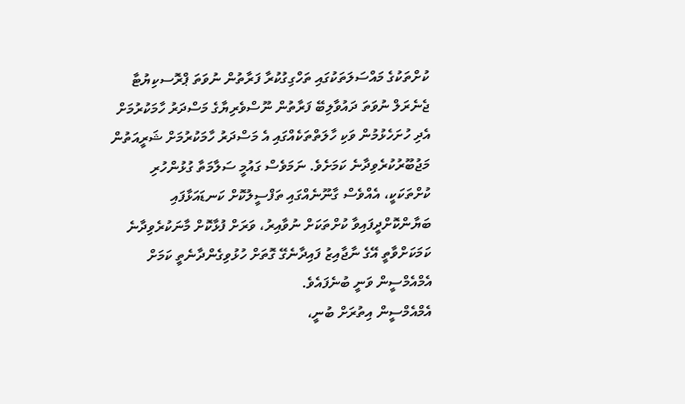ކުށްތަކުގެ މައްސަލަތަކުގައި ތަހްގިގުކުރާ ފަރާތުން ނުވަތަ ޕްރޮސކިޔުޓާ ޖެނެރަލް ނުވަތަ ދައުވާލިބޭ ފަރާތުން ނޫސްވެރިޔާގެ މަސްދަރު ހާމަކުރުމަށް އެދި ހުށަހެޅުމުން ވަކި ހާލަތްތަކެއްގައި އެ މަސްދަރު ހާމަކުރުމަށް ޝަރީއަތުން މަޖުބޫރުކުރެވިދާނެ ކަމަށެވެ. ނަމަވެސް ގައުމީ ސަލާމަތާ ގުޅުންހުރި ކުށްތަކަކީ، އެއްވެސް ގާނޫނެއްގައި ތަފްސީލުކޮށް ކަނޑައަޅާފައި ބަޔާންކޮށްދީފައިވާ ކުށްތަކަށް ނުވާއިރު، ވަރަށް ފުޅާކޮށް މާނަކުރެވިދާނެ ކަމަކަށްވާތީ އޭގެ ނާޖާއިޒު ފައިދާނެގޭ ގޮތަށް ހުޅުވިގެންދާނެތީ ކަމަށް އެމްއެމްސީން ވަނީ ބުނެފައެވެ.
އެމްއެމްސީން އިތުރަށް ބުނީ،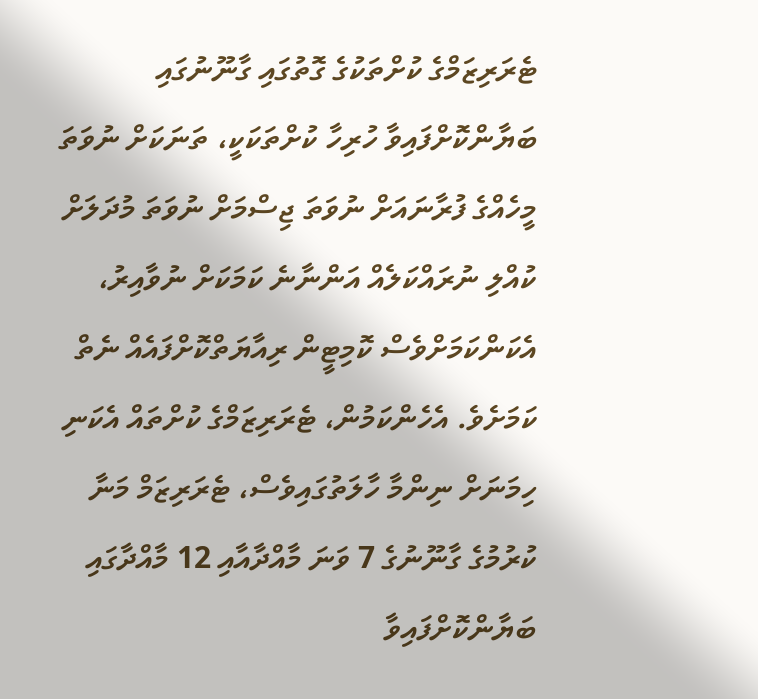ޓެރަރިޒަމްގެ ކުށްތަކުގެ ގޮތުގައި ގާނޫނުގައި ބަޔާންކޮށްފައިވާ ހުރިހާ ކުށްތަކަކީ، ތަނަކަށް ނުވަތަ މީހެއްގެ ފުރާނައަށް ނުވަތަ ޖިސްމަށް ނުވަތަ މުދަލަށް ކުއްލި ނުރައްކަލެއް އަންނާނެ ކަމަކަށް ނުވާއިރު، އެކަންކަމަށްވެސް ކޮމިޓީން ރިއާޔަތްކޮށްފައެއް ނެތް ކަމަށެވެ. އެހެންކަމުން، ޓެރަރިޒަމްގެ ކުށްތައް އެކަނި ހިމަނަށް ނިންމާ ހާލަތުގައިވެސް، ޓެރަރިޒަމް މަނާ ކުރުމުގެ ގާނޫނުގެ 7 ވަނަ މާއްދާއާއި 12 މާއްދާގައި ބަޔާންކޮށްފައިވާ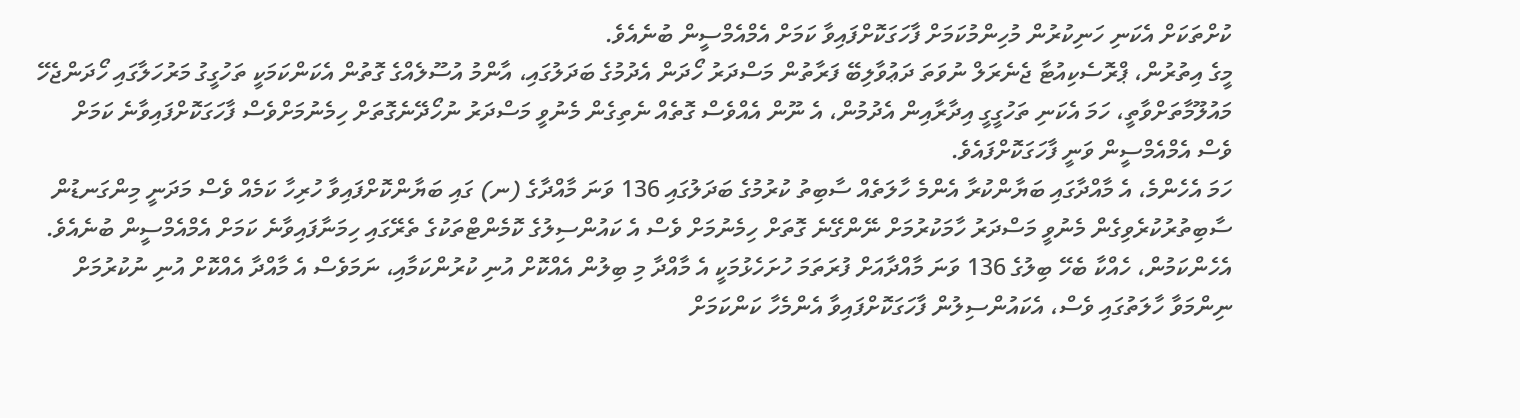ކުށްތަކަށް އެކަނި ހަނިކުރުން މުހިންމުކަމަށް ފާހަގަކޮށްފައިވާ ކަމަށް އެމްއެމްސީން ބުނެއެވެ.
މީގެ އިތުރުން، ޕްރޮސެކިއުޓާ ޖެނެރަލް ނުވަތަ ދަޢުވާލިބޭ ފަރާތުން މަސްދަރު ހޯދަން އެދުމުގެ ބަދަލުގައި، އާންމު އުސޫލެއްގެ ގޮތުން އެކަންކަމަކީ ތަހުގީގު މަރުހަލާގައި ހޯދަންޖެހޭ މައުލޫމާތަށްވާތީ، ހަމަ އެކަނި ތަހުގީގީ އިދާރާއިން އެދުމުން، އެ ނޫން އެއްވެސް ގޮތެއް ނެތިގެން މެނުވީ މަސްދަރު ނުހޯދޭނެގޮތަށް ހިމެނުމަށްވެސް ފާހަގަކޮށްފައިވާނެ ކަމަށް ވެސް އެމްއެމްސީން ވަނީ ފާހަގަކޮށްފައެވެ.
ހަމަ އެހެންމެ، އެ މާއްދާގައި ބަޔާންކުރާ އެންމެ ހާލަތެއް ސާބިތު ކުރުމުގެ ބަދަލުގައި 136 ވަނަ މާއްދާގެ (ނ) ގައި ބަޔާންކޮށްފައިވާ ހުރިހާ ކަމެއް ވެސް މަދަނީ މިންގަނޑުން ސާބިތުރުކުރެވިގެން މެނުވީ މަސްދަރު ހާމަކުރުމަށް ނޭންގޭނެ ގޮތަށް ހިމެނުމަށް ވެސް އެ ކައުންސިލުގެ ކޮމެންޓްތަކުގެ ތެރޭގައި ހިމަނާފައިވާނެ ކަމަށް އެމްއެމްސީން ބުނެއެވެ.
އެހެންކަމުން، ހެއްކާ ބެހޭ ބިލުގެ 136 ވަނަ މާއްދާއަށް ފުރަތަމަ ހުށަހެޅުމަކީ އެ މާއްދާ މި ބިލުން އެއްކޮށް އުނި ކުރުންކަމާއި، ނަމަވެސް އެ މާއްދާ އެއްކޮށް އުނި ނުކުރުމަށް ނިންމަވާ ހާލަތުގައި ވެސް، އެކައުންސިލުން ފާހަގަކޮށްފައިވާ އެންމެހާ ކަންކަމަށް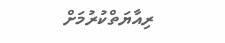ރިއާޔަތްކުރުމަށް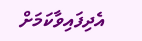އެދިފައިވާކަމަށް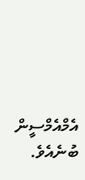އެމްއެމްސީން ބުނެއެވެ.